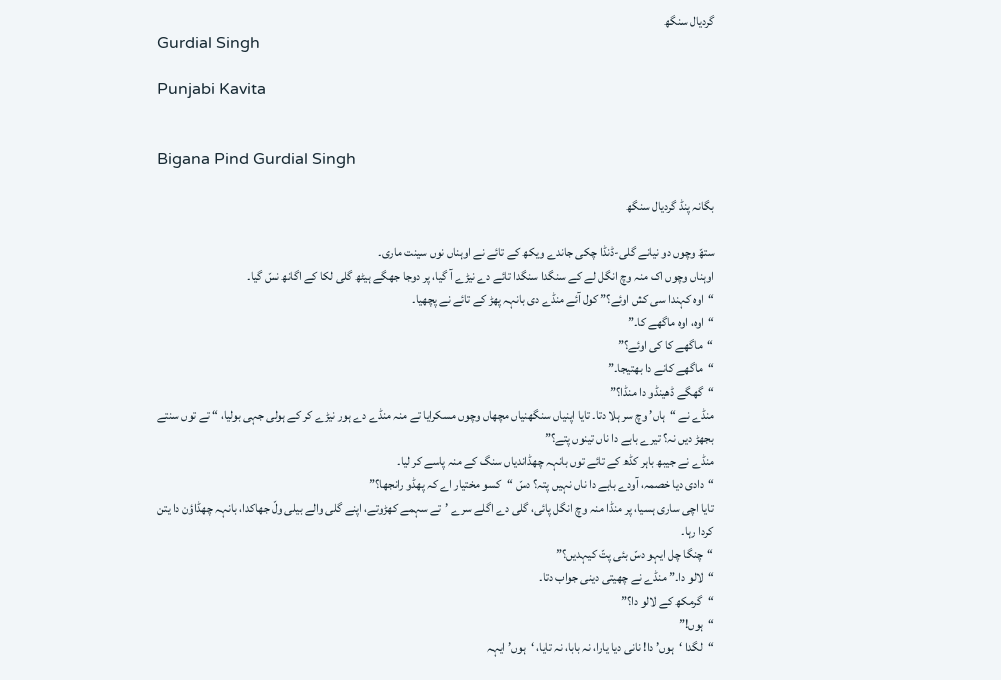گردیال سنگھ
Gurdial Singh

Punjabi Kavita


Bigana Pind Gurdial Singh

بگانہ پنڈ گردیال سنگھ

ستھّ وچوں دو نیانے گلی-ڈنڈا چکی جاندے ویکھ کے تائے نے اوہناں نوں سینت ماری۔
اوہناں وچوں اک منہ وچ انگل لے کے سنگدا سنگدا تائے دے نیڑے آ گیا، پر دوجا جھگے ہیٹھ گلی لکا کے اگانھ نسّ گیا۔
“اوہ کہندا سی کش اوئے؟” کول آئے منڈے دی بانہہ پھڑ کے تائے نے پچھیا۔
“اوہ، اوہ ماگھے کا۔”
“ماگھے کا کی اوئے؟”
“ماگھے کانے دا بھتیجا۔”
“گھگے ڈھینڈو دا منڈا؟”
منڈے نے “ہاں’ وچ سر ہلا دتا۔ تایا اپنیاں سنگھنیاں مچھاں وچوں مسکرایا تے منہ منڈے دے ہور نیڑے کر کے ہولی جہی بولیا، “ تے توں سنتے بجھڑ دیں نہ؟ تیرے بابے دا ناں تینوں پتے؟”
منڈے نے جیبھ باہر کڈھ کے تائے توں بانہہ چھڈاندیاں سنگ کے منہ پاسے کر لیا۔
“دادی دیا خصمہ، آودے بابے دا ناں نہیں پتہ؟ دسّ “کسو مختیار اے کہ پھڈو رانجھا؟”
تایا اچی ساری ہسیا، پر منڈا منہ وچ انگل پائی، گلی دے اگلے سرے ’تے سہمے کھڑوتے، اپنے گلی والے بیلی ولّ جھاکدا، بانہہ چھڈاؤن دا یتن کردا رہا۔
“چنگا چل ایہو دسّ بئی پتّ کیہدیں؟”
“لالو دا۔” منڈے نے چھیتی دینی جواب دتا۔
“گرمکھ کے لالو دا؟”
“ہوں!”
“لگدا ‘ہوں’ دا! نانی دیا یارا، نہ بابا، نہ تایا، ‘ہوں’ ایہہ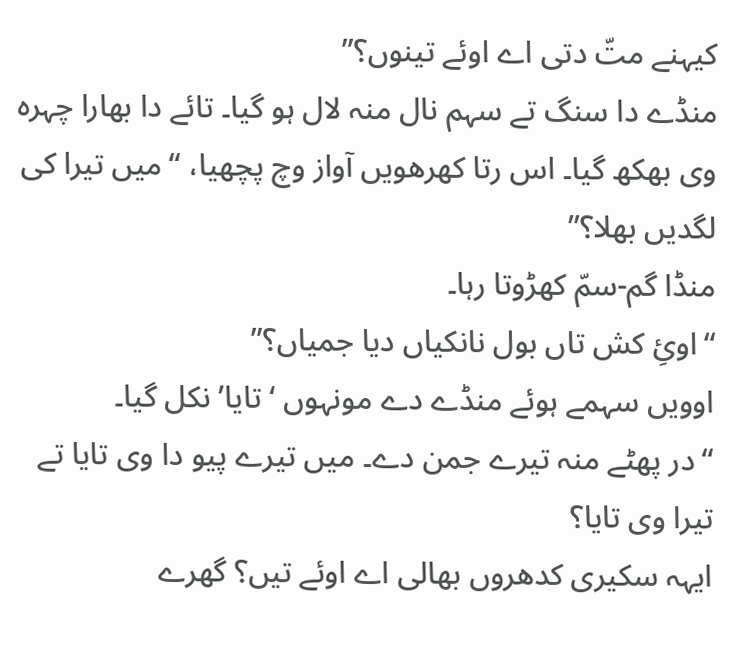کیہنے متّ دتی اے اوئے تینوں؟”
منڈے دا سنگ تے سہم نال منہ لال ہو گیا۔ تائے دا بھارا چہرہ وی بھکھ گیا۔ اس رتا کھرھویں آواز وچ پچھیا، “میں تیرا کی لگدیں بھلا؟”
منڈا گم-سمّ کھڑوتا رہا۔
“اوئِ کش تاں بول نانکیاں دیا جمیاں؟”
اوویں سہمے ہوئے منڈے دے مونہوں ‘تایا’ نکل گیا۔
“در پھٹے منہ تیرے جمن دے۔ میں تیرے پیو دا وی تایا تے تیرا وی تایا؟
ایہہ سکیری کدھروں بھالی اے اوئے تیں؟ گھرے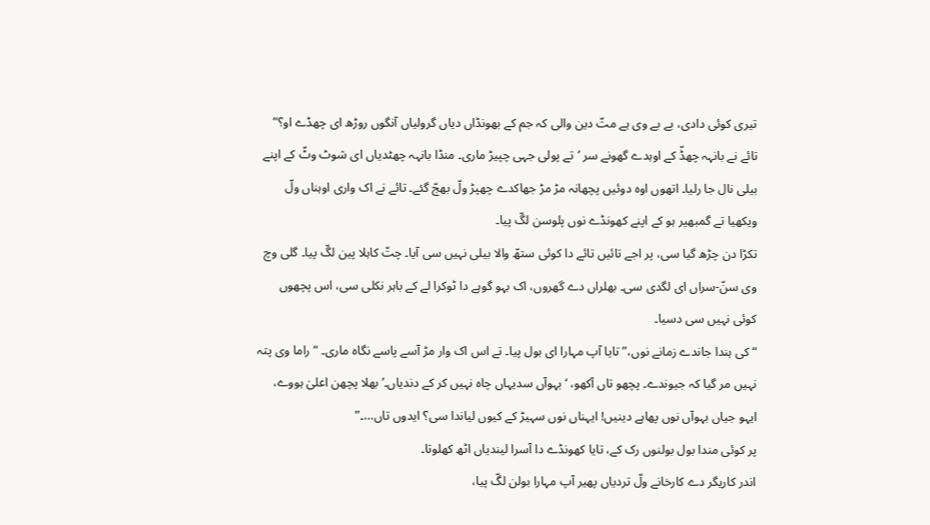تیری کوئی دادی، بے بے وی ہے متّ دین والی کہ جم کے بھونڈاں دیاں گرولیاں آنگوں روڑھ ای چھڈے او؟”
تائے نے بانہہ چھڈّ کے اوہدے گھونے سر ’تے پولی جہی چپیڑ ماری۔ منڈا بانہہ چھٹدیاں ای شوٹ وٹّ کے اپنے بیلی نال جا رلیا۔ اتھوں اوہ دوئیں پچھانہ مڑ مڑ جھاکدے چھپڑ ولّ بھجّ گئے۔ تائے نے اک واری اوہناں ولّ ویکھیا تے گمبھیر ہو کے اپنے کھونڈے نوں پلوسن لگّ پیا۔
تکڑا دن چڑھ گیا سی، پر اجے تائیں تائے دا کوئی ستھّ والا بیلی نہیں سی آیا۔ چتّ کاہلا پین لگّ پیا۔ گلی وچ وی سنّ-سراں ای لگدی سی۔ بھلراں دے گھروں، اک بہو گوہے دا ٹوکرا لے کے باہر نکلی سی، اس پچھوں کوئی نہیں سی دسیا۔
“کی ہندا جاندے زمانے نوں،” تایا آپ مہارا ای بول پیا۔ تے اس اک وار مڑ آسے پاسے نگاہ ماری۔ “راما وی پتہ نہیں مر گیا کہ جیوندے۔ پچھو تاں آکھو، ‘بہوآں سدیہاں چاہ نہیں کر کے دندیاں۔’ بھلا پچھن اعلیٰ ہووے، ایہو جیاں بہوآں نوں پھاہے دینیں! ایہناں نوں سہیڑ کے کیوں لیاندا سی؟ ایدوں تاں…۔”
پر کوئی مندا بول بولنوں رک کے، تایا کھونڈے دا آسرا لیندیاں اٹھ کھلوتا۔
اندر کاریگر دے کارخانے ولّ تردیاں پھیر آپ مہارا بولن لگّ پیا،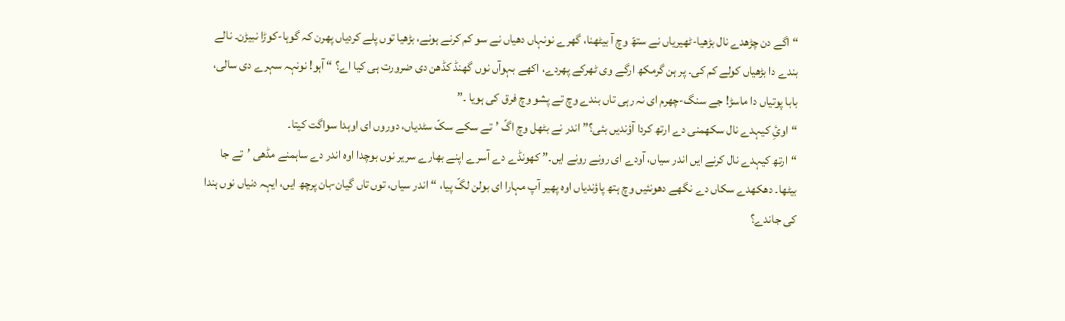“اگے دن چڑھدے نال بڑھیا-ٹھیریاں نے ستھّ وچ آ بیٹھنا، گھرے نونہاں دھیاں نے سو کم کرنے ہونے، بڑھیا توں پلے کردیاں پھرن کہ گوہا-کوڑا نبیڑن۔ نالے بندے دا بڑھیاں کولے کم کی۔ پر ہن گرمکھ ارگے وی ٹھرکے پھردے، اکھے بہوآں نوں گھنڈ کڈھن دی ضرورت ہی کیا اے؟ “ آہو! نونہہ سہرے دی سالی، بابا پوتیاں دا ماسڑ! جے سنگ-چھرم ای نہ رہی تاں بندے وچ تے پشو وچ فرق کی ہویا ۔”
“اوئِ کیہدے نال سکھمنی دے ارتھ کردا آؤندیں بئی؟” اندر نے بٹھل وچ اگّ ’تے سکے سکّ سٹدیاں، دوروں ای اوہدا سواگت کیتا۔
“ارتھ کیہدے نال کرنے ایں اندر سیاں، آودے ای رونے رونے ایں۔” کھونڈے دے آسرے اپنے بھارے سریر نوں بوچدا اوہ اندر دے ساہمنے مڈھی ’تے جا بیٹھا۔ دھکھدے سکاں دے نگھے دھونئیں وچ ہتھ پاؤندیاں اوہ پھیر آپ مہارا ای بولن لگّ پیا، “اندر سیاں، توں تاں گیان-بان پرچھ ایں، ایہہ دنیاں نوں ہندا کی جاندے؟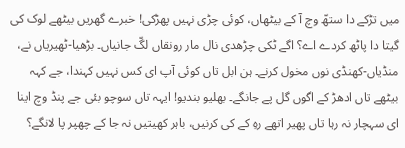میں تڑکے دا ستھّ وچ آ کے بیٹھاں، کوئی چڑی نہیں پھڑکی! خبرے گھریں بیٹھے لوک کی گیتا دا پاٹھ کردے اے؟ اگے ٹکی چڑھدی نال مار رونقاں لگّ جانیاں۔ بڑھیا-ٹھیریاں نے، منڈیاں-کھنڈی نوں مخول کرنے۔ ہن ابل تاں کوئی آپ ای کس نہیں کہندا، جے کہہ بیٹھے تاں ادھڑ کے اگوں گل پے جانگے۔ بھلیو بندیو! ایہہ تاں سوچو بئی جے پنڈ وچ اینا ای سہچار نہ رہا تاں پھیر اتھے رہِ کے کی کرنیں، باہر کھیتیں نہ جا کے چھپر پا لانگے؟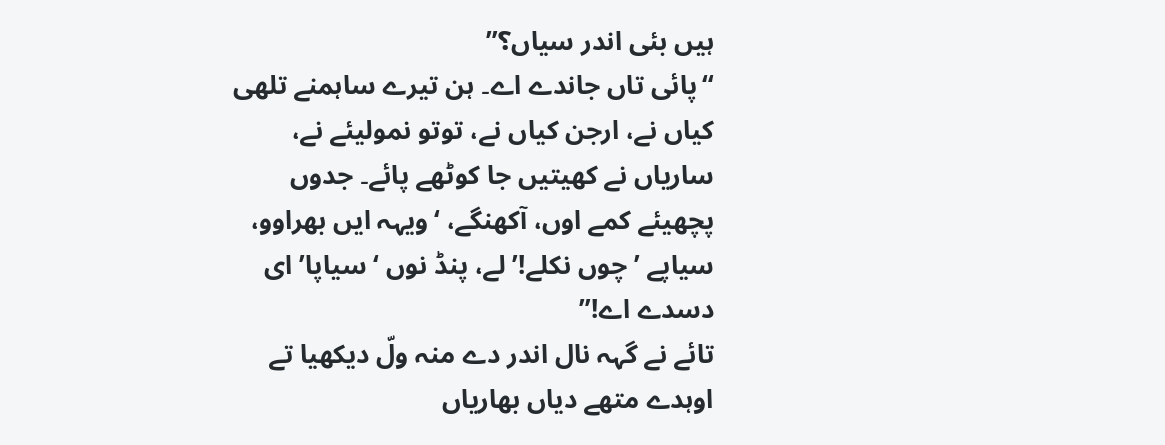ہیں بئی اندر سیاں؟”
“پائی تاں جاندے اے۔ ہن تیرے ساہمنے تلھی کیاں نے، ارجن کیاں نے، توتو نمولیئے نے، ساریاں نے کھیتیں جا کوٹھے پائے۔ جدوں پچھیئے کمے اوں، آکھنگے، ‘ویہہ ایں بھراوو، سیاپے ’چوں نکلے!’ لے، پنڈ نوں ‘سیاپا’ ای دسدے اے!”
تائے نے گہہ نال اندر دے منہ ولّ دیکھیا تے اوہدے متھے دیاں بھاریاں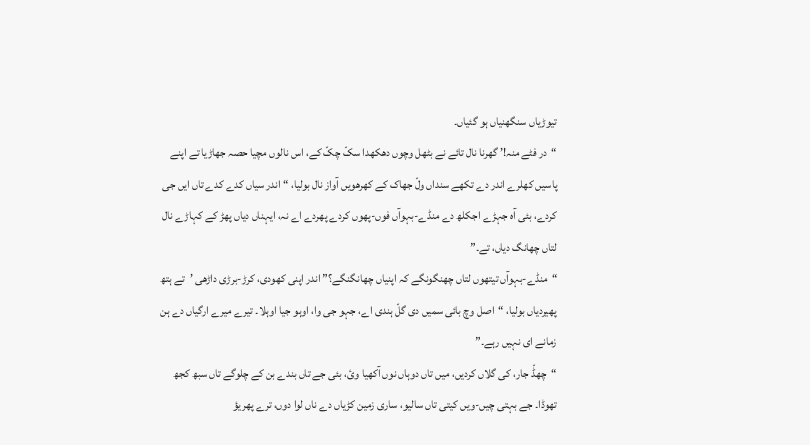تیوڑیاں سنگھنیاں ہو گئیاں۔
“در فٹے منہ!’ گھرنا نال تائے نے بٹھل وچوں دھکھدا سکّ چکّ کے، اس نالوں مچیا حصہ جھاڑیا تے اپنے پاسیں کھلرے اندر دے تکھے سنداں ولّ جھاک کے کھرھویں آواز نال بولیا، “اندر سیاں کدے کدے تاں ایں جی کردے، بئی آہ جہڑے اجکلھ دے منڈے-بہوآں فوں-پھوں کردے پھردے اے نہ، ایہناں دیاں پھڑ کے کہاڑے نال لتاں چھانگ دیاں، تے۔”
“منڈے-بہوآں تیتھوں لتاں چھنگونگے کہ اپنیاں چھانگنگے؟” اندر اپنی کھودی، کرڑ-برڑی داڑھی ’تے ہتھ پھیردیاں بولیا، “اصل وچ بائی سمیں دی گلّ ہندی اے، جہو جی وا، اوہو جیا اوہلا۔ تیرے میرے ارگیاں دے ہن زمانے ای نہیں رہے۔”
“چھڈّ جار، کی گلاں کردیں، میں تاں دوہاں نوں آکھیا وئ، بئی جے تاں بندے بن کے چلوگے تاں سبھ کجھ تھوڈا۔ جے بہتی چیں-ویں کیتی تاں سالیو، ساری زمین کڑیاں دے ناں لوا دوں، ترے پھریؤ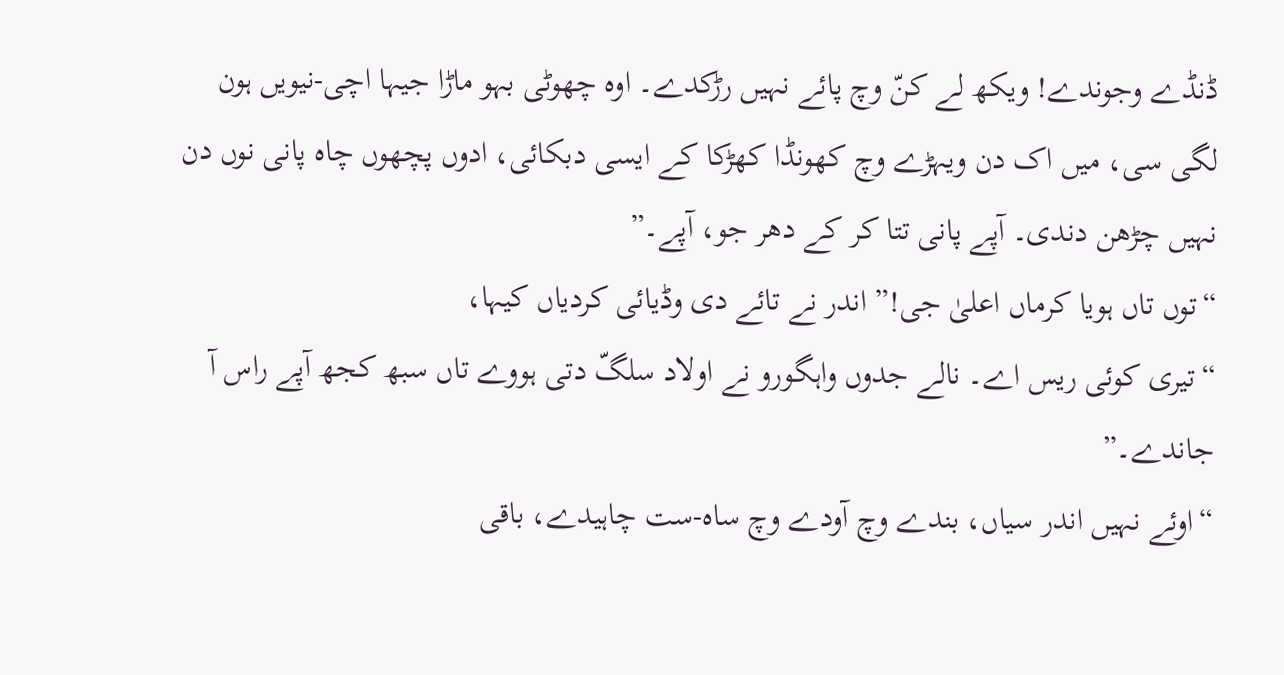ڈنڈے وجوندے! ویکھ لے کنّ وچ پائے نہیں رڑکدے۔ اوہ چھوٹی بہو ماڑا جیہا اچی-نیویں ہون لگی سی، میں اک دن ویہڑے وچ کھونڈا کھڑکا کے ایسی دبکائی، ادوں پچھوں چاہ پانی نوں دن نہیں چڑھن دندی۔ آپے پانی تتا کر کے دھر جو، آپے۔”
“توں تاں ہویا کرماں اعلیٰ جی!” اندر نے تائے دی وڈیائی کردیاں کیہا،
“تیری کوئی ریس اے۔ نالے جدوں واہگورو نے اولاد سلگّ دتی ہووے تاں سبھ کجھ آپے راس آ جاندے۔”
“اوئے نہیں اندر سیاں، بندے وچ آودے وچ ساہ-ست چاہیدے، باقی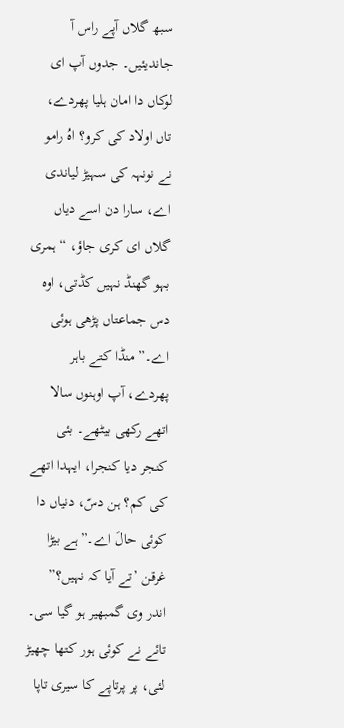سبھ گلاں آپے راس آ جاندیئیں۔ جدوں آپ ای لوکاں دا امان ہلیا پھردے، تاں اولاد کی کرو؟ اہُ رامو نے نونہہ کی سہیڑ لیاندی اے، سارا دن اسے دیاں گلاں ای کری جاؤ، “ہمری بہو گھنڈ نہیں کڈتی، اوہ دس جماعتاں پڑھی ہوئی اے۔” منڈا کتے باہر پھردے، آپ اوہنوں سالا اتھے رکھی بیٹھے۔ بئی کنجر دیا کنجرا، ایہدا اتھے کی کم؟ ہن دسّ، دنیاں دا کوئی حالَ اے۔”ہے بیڑا غرقن ’تے آیا کہ نہیں؟”
اندر وی گمبھیر ہو گیا سی۔ تائے نے کوئی ہور کتھا چھیڑ لئی، پر پرتاپے کا سیری تاپا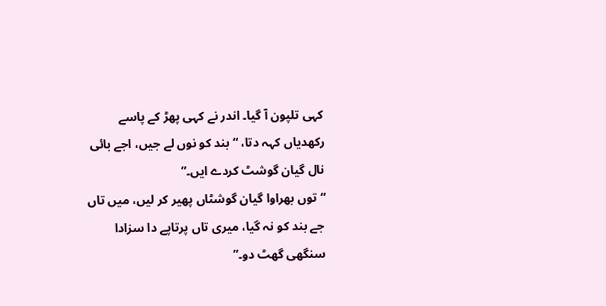کہی تلپون آ گیا۔ اندر نے کہی پھڑ کے پاسے رکھدیاں کہہ دتا، “بند کو نوں لے جیں، اجے بائی نال گیان گوشٹ کردے ایں۔”
“توں بھراوا گیان گوشٹاں پھیر کر لیں، میں تاں جے بند کو نہ گیا، میری تاں پرتاپے دا سزادا سنگھی گھٹ دو۔”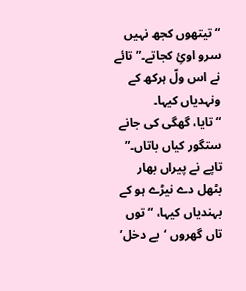“تیتھوں کجھ نہیں سرو اوئِ کجاتے۔” تائے نے اس ولّ ہرکھ کے ونہدیاں کیہا۔
“تایا، گھگی کی جانے ستگور کیاں باتاں۔” تاپے نے پیراں بھار بٹھل دے نیڑے ہو کے بہندیاں کیہا، “توں تاں گھروں ‘بے دخل’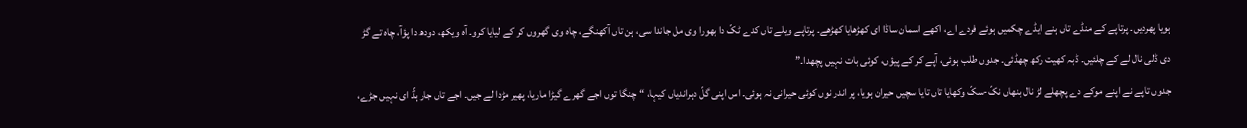ہویا پھردیں۔ پرتاپے کے منڈے تاں ہنے ایڈے چکمیں ہوئے فردے اے، اکھے اسمان ساڈا ای کھڑھایا کھڑھے۔ پرتاپے ویلے تاں کدے ٹکّ دا بھورا وی مل جاندا سی، ہن تاں آکھنگے، چاہ وی گھروں کر کے لیایا کرو۔ آہ ویکھ، دودھ دا پؤآ، چاہ تے گڑ دی ڈلی نال لے کے چلئیں۔ ڈبہ کھیت رکھ چھڈئی۔ جدوں طلب ہوئی، آپے کر کے پیؤں، کوئی بات نہیں پچھدا۔”
جدوں تاپے نے اپنے موکے دے پچھلے لڑ نال بنھاں نکّ-سکّ وکھایا تاں تایا سچیں حیران ہویا، پر اندر نوں کوئی حیرانی نہ ہوئی۔ اس اپنی گلّ دہراندیاں کیہا، “چنگا توں اجے گھرے گیڑا ماریا، پھیر مڑدا لے جیں۔ اجے تاں جار ہڈّ ای نہیں جڑے،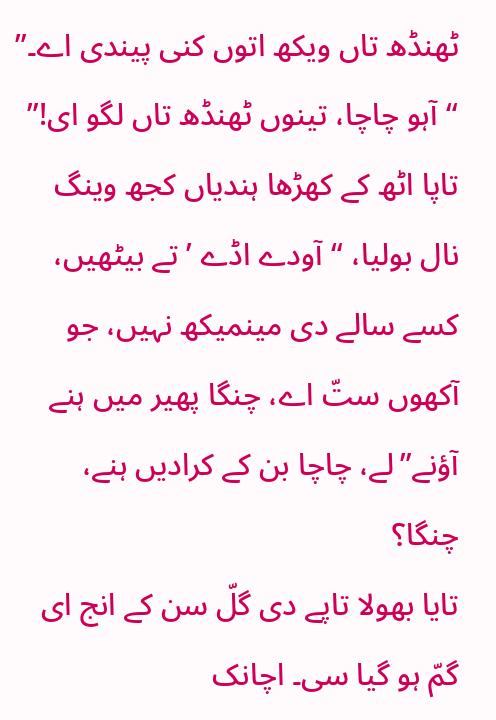ٹھنڈھ تاں ویکھ اتوں کنی پیندی اے۔”
“آہو چاچا، تینوں ٹھنڈھ تاں لگو ای!” تاپا اٹھ کے کھڑھا ہندیاں کجھ وینگ نال بولیا، “آودے اڈے ’تے بیٹھیں، کسے سالے دی مینمیکھ نہیں، جو آکھوں ستّ اے، چنگا پھیر میں ہنے آؤنے”لے، چاچا بن کے کرادیں ہنے، چنگا؟
تایا بھولا تاپے دی گلّ سن کے انج ای گمّ ہو گیا سی۔ اچانک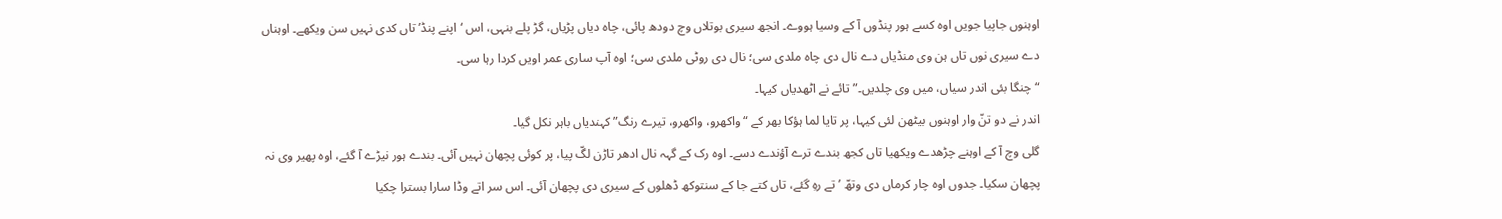اوہنوں جاپیا جویں اوہ کسے ہور پنڈوں آ کے وسیا ہووے۔ انجھ سیری بوتلاں وچ دودھ پائی، چاہ دیاں پڑیاں، گڑ پلے بنہی، اس ‘اپنے پنڈ’ تاں کدی نہیں سن ویکھے۔ اوہناں دے سیری نوں تاں ہن وی منڈیاں دے نال دی چاہ ملدی سی؛ نال دی روٹی ملدی سی؛ اوہ آپ ساری عمر اویں کردا رہا سی۔
“چنگا بئی اندر سیاں، میں وی چلدیں۔” تائے نے اٹھدیاں کیہا۔
اندر نے دو تنّ وار اوہنوں بیٹھن لئی کیہا، پر تایا لما ہؤکا بھر کے “واکھرو، واکھرو، تیرے رنگ” کہندیاں باہر نکل گیا۔
گلی وچ آ کے اوہنے چڑھدے ویکھیا تاں کجھ بندے ترے آؤندے دسے۔ اوہ رک کے گہہ نال ادھر تاڑن لگّ پیا، پر کوئی پچھان نہیں آئی۔ بندے ہور نیڑے آ گئے، اوہ پھیر وی نہ پچھان سکیا۔ جدوں اوہ چار کرماں دی وتھّ ’تے رہِ گئے، تاں کتے جا کے سنتوکھ ڈھلوں کے سیری دی پچھان آئی۔ اس سر اتے وڈا سارا بسترا چکیا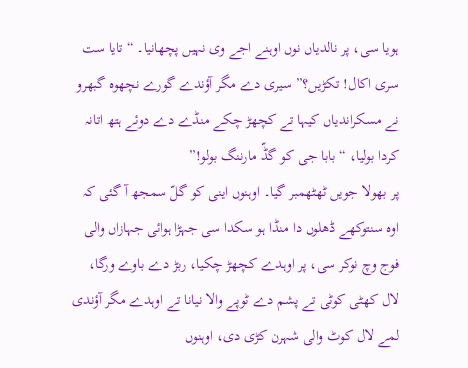ہویا سی، پر نالدیاں نوں اوہنے اجے وی نہیں پچھانیا۔ “تایا ست سری اکال! تکڑیں؟” سیری دے مگر آؤندے گورے نچھوہ گبھرو نے مسکراندیاں کیہا تے کچھڑ چکے منڈے دے دوئے ہتھ اتانہ کردا بولیا، “بابا جی کو گڈّ مارننگ بولو!”
پر بھولا جویں ٹھٹھمبر گیا۔ اوہنوں اینی کو گلّ سمجھ آ گئی کہ اوہ سنتوکھے ڈھلوں دا منڈا ہو سکدا سی جہڑا ہوائی جہازاں والی فوج وچ نوکر سی، پر اوہدے کچھڑ چکیا، ربڑ دے باوے ورگا، لال کھٹی کوٹی تے پشم دے ٹوپے والا نیانا تے اوہدے مگر آؤندی لمے لال کوٹ والی شہرن کڑی دی، اوہنوں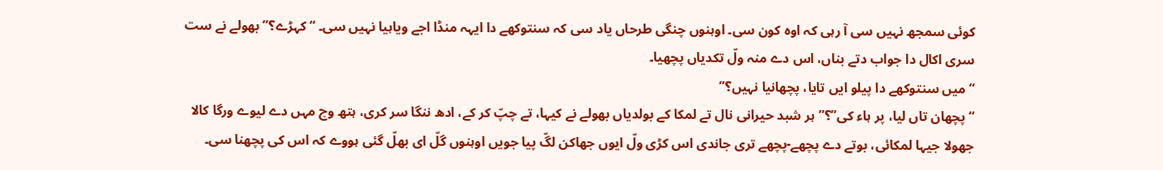کوئی سمجھ نہیں سی آ رہی کہ اوہ کون سی۔ اوہنوں چنگی طرحاں یاد سی کہ سنتوکھے دا ایہہ منڈا اجے ویاہیا نہیں سی۔ “کہڑے؟” بھولے نے ست سری اکال دا جواب دتے بناں، اس دے منہ ولّ تکدیاں پچھیا۔
“میں سنتوکھے دا پیلو ایں تایا، پچھانیا نہیں؟”
“پچھان تاں لیا، پر ہاء کی”؟” ہر شبد حیرانی نال تے لمکا کے بولدیاں بھولے نے کیہا، تے چپّ کر کے، ادھ ننگا سر کری، ہتھ وچ مہں دے لیوے ورگا کالا جھولا جیہا لمکائی، بوتے دے پچھے-پچھے تری جاندی اس کڑی ولّ ایوں جھاکن لگّ پیا جویں اوہنوں گلّ ای بھلّ گئی ہووے کہ اس کی پچھنا سی۔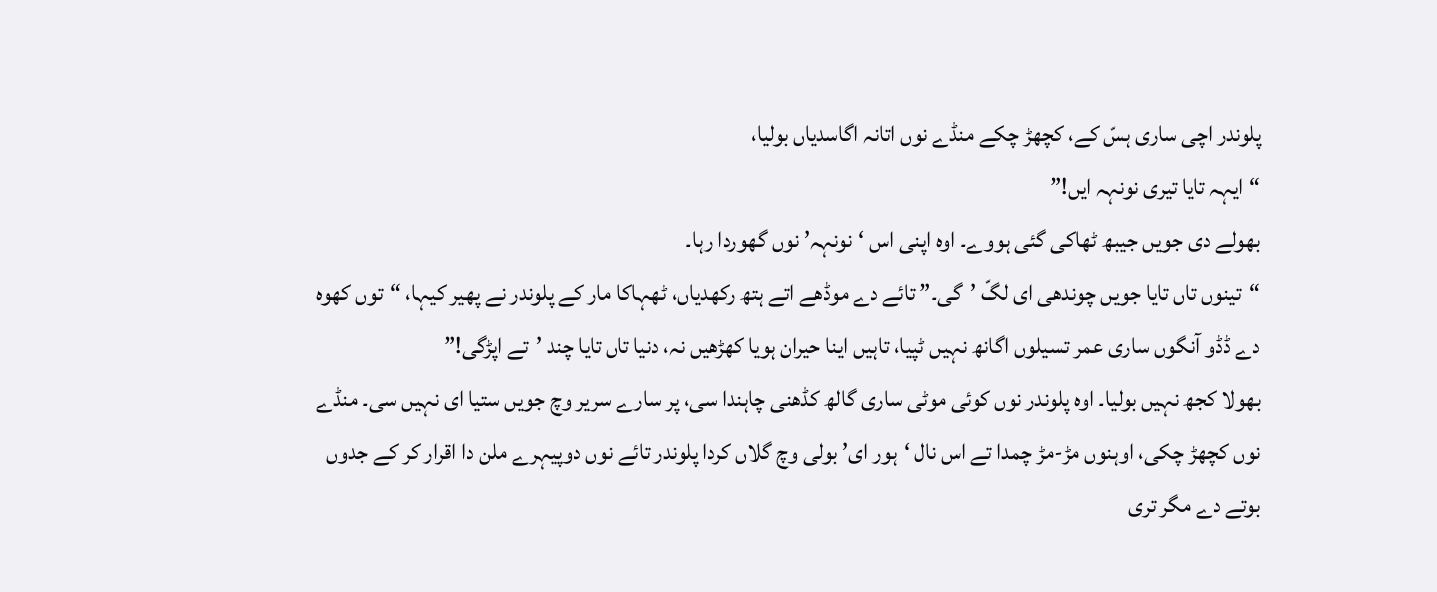پلوندر اچی ساری ہسّ کے، کچھڑ چکے منڈے نوں اتانہ اگاسدیاں بولیا،
“ایہہ تایا تیری نونہہ ایں!”
بھولے دی جویں جیبھ ٹھاکی گئی ہووے۔ اوہ اپنی اس ‘نونہہ’ نوں گھوردا رہا۔
“تینوں تاں تایا جویں چوندھی ای لگّ ’گی۔” تائے دے موڈھے اتے ہتھ رکھدیاں، ٹھہاکا مار کے پلوندر نے پھیر کیہا، “توں کھوہ دے ڈڈو آنگوں ساری عمر تسیلوں اگانھ نہیں ٹپیا، تاہیں اینا حیران ہویا کھڑھیں نہ، دنیا تاں تایا چند ’تے اپڑگی!”
بھولا کجھ نہیں بولیا۔ اوہ پلوندر نوں کوئی موٹی ساری گالھ کڈھنی چاہندا سی، پر سارے سریر وچ جویں ستیا ای نہیں سی۔ منڈے نوں کچھڑ چکی، اوہنوں مڑ-مڑ چمدا تے اس نال ‘ہور ای’ بولی وچ گلاں کردا پلوندر تائے نوں دوپیہرے ملن دا اقرار کر کے جدوں بوتے دے مگر تری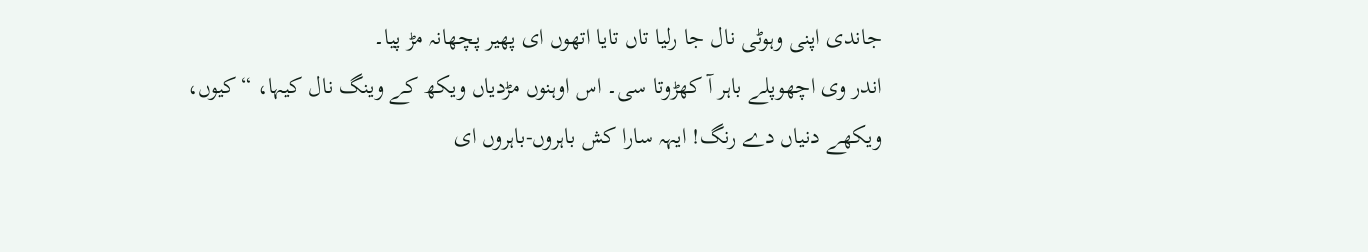جاندی اپنی وہوٹی نال جا رلیا تاں تایا اتھوں ای پھیر پچھانہ مڑ پیا۔
اندر وی اچھوپلے باہر آ کھڑوتا سی۔ اس اوہنوں مڑدیاں ویکھ کے وینگ نال کیہا، “کیوں، ویکھے دنیاں دے رنگ! ایہہ سارا کش باہروں-باہروں ای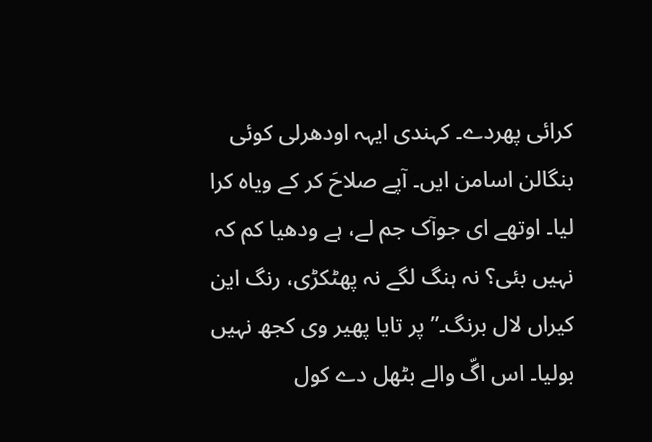کرائی پھردے۔ کہندی ایہہ اودھرلی کوئی بنگالن اسامن ایں۔ آپے صلاحَ کر کے ویاہ کرا لیا۔ اوتھے ای جوآک جم لے، ہے ودھیا کم کہ نہیں بئی؟ نہ ہنگ لگے نہ پھٹکڑی، رنگ این کیراں لال برنگ۔” پر تایا پھیر وی کجھ نہیں بولیا۔ اس اگّ والے بٹھل دے کول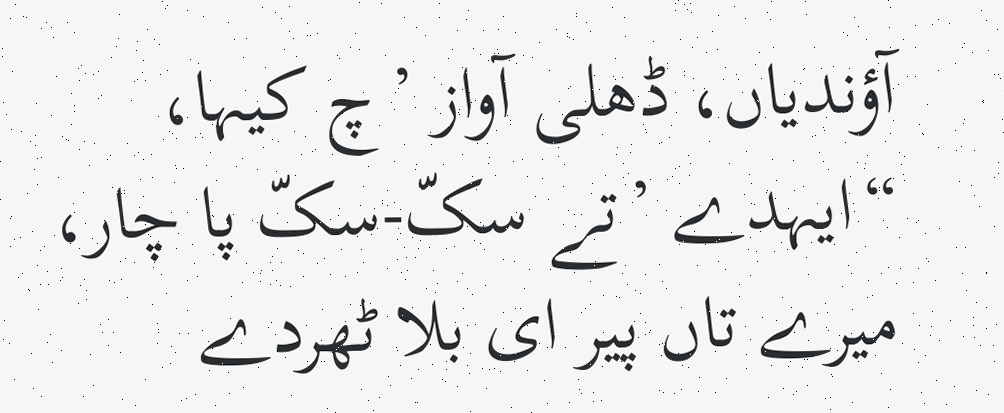آؤندیاں، ڈھلی آواز ’چ کیہا، “ایہدے ’تے سکّ-سکّ پا چار، میرے تاں پیر ای بلا ٹھردے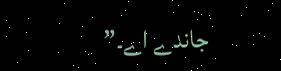جاندے اے۔”